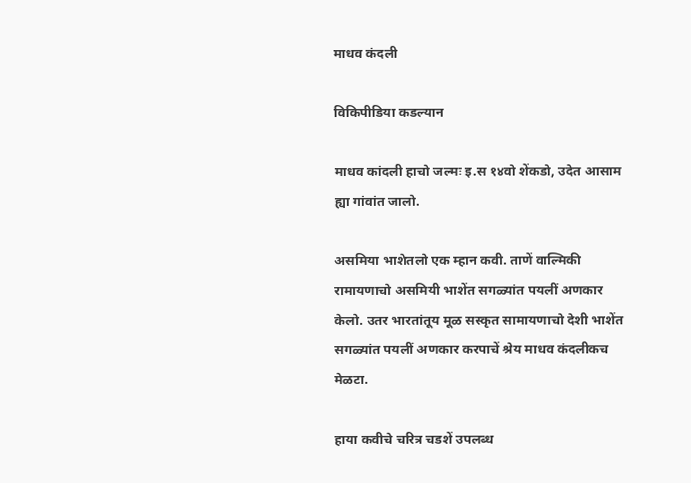माधव कंदली

विकिपीडिया कडल्यान

माधव कांदली हाचो जल्मः इ.स १४वो शेंकडो, उदेत आसाम ह्या गांवांत जालो.

असमिया भाशेतलो एक म्हान कवी. ताणें वाल्मिकी रामायणाचो असमियी भाशेंत सगळ्यांत पयलीं अणकार केलो. उतर भारतांतूय मूळ सस्कृत सामायणाचो देशी भाशेंत सगळ्यांत पयलीं अणकार करपाचें श्रेय माधव कंदलीकच मेळटा.

हाया कवीचे चरित्र चडशें उपलब्ध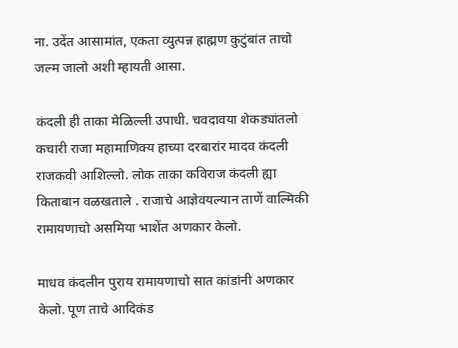ना. उदेंत आसामांत, एकता व्युत्पन्न ह्राह्मण कुटुंबांत ताचो जल्म जालो अशी म्हायती आसा.

कंदली ही ताका मेळिल्ली उपाधी. चवदावया शेकड्यांतलो कचारी राजा महामाणिक्य हाच्या दरबारांर मादव कंदली राजकवी आशिल्लो. लोक ताका कविराज कंदली ह्या किताबान वळखताले . राजाचे आज्ञेवयल्यान ताणें वाल्मिकी रामायणाचो असमिया भाशेंत अणकार केलो.

माधव कंदलीन पुराय रामायणाचो सात कांडांनी अणकार केलो. पूण ताचे आदिकंड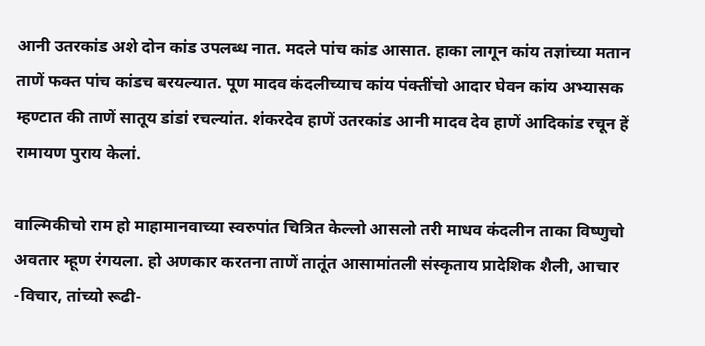आनी उतरकांड अशे दोन कांड उपलब्ध नात. मदले पांच कांड आसात. हाका लागून कांय तज्ञांच्या मतान ताणें फक्त पांच कांडच बरयल्यात. पूण मादव कंदलीच्याच कांय पंक्तींचो आदार घेवन कांय अभ्यासक म्हण्टात की ताणें सातूय डांडां रचल्यांत. शंकरदेव हाणें उतरकांड आनी मादव देव हाणें आदिकांड रचून हें रामायण पुराय केलां.

वाल्मिकीचो राम हो माहामानवाच्या स्वरुपांत चित्रित केल्लो आसलो तरी माधव कंदलीन ताका विष्णुचो अवतार म्हूण रंगयला. हो अणकार करतना ताणें तातूंत आसामांतली संस्कृताय प्रादेशिक शैली, आचार -विचार, तांच्यो रूढी-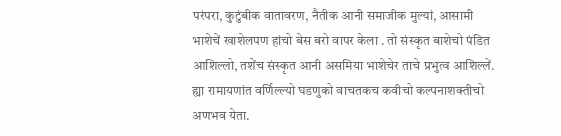परंपरा, कुटुंबीक वातावरण, नैतीक आनी समाजीक मुल्यां, आसामी भाशेचें खाशेलपण हांचो बेस बरो वापर केला . तो संस्कृत बाशेचो पंडित आशिल्लो, तशेंच संस्कृत आनी असमिया भाशेचेर ताचे प्रभुत्व आशिल्लें. ह्या रामायणांत वर्णिल्ल्यो घडणुको वाचतकच कवीचो कल्पनाशक्तीचो अणभव येता.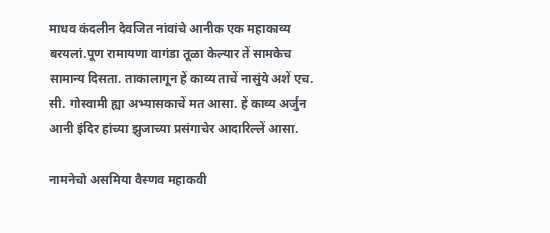माधव कंदलीन देवजित नांवांचे आनीक एक महाकाव्य बरयलां.पूण रामायणा वागंडा तूळा केल्यार तें सामकेच सामान्य दिसता. ताकालागून हें काव्य ताचें नासुंये अशें एच. सी. गोस्वामी ह्या अभ्यासकाचें मत आसा. हें काव्य अर्जुन आनी इंदिर हांच्या झुजाच्या प्रसंगाचेर आदारिल्लें आसा.

नामनेचो असमिया वैस्णव महाकवी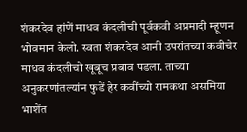शंकरदेव हांणें माधव कंदलीची पूर्वकवी अप्रमादी म्हूणन भोवमान केलो. स्वता शंकरदेव आनी उपरांतच्या कवीचेर माधव कंदलीचो खूबूच प्रबाव पडला. ताच्या अनुकरणांतल्यांन फुडें हेर कवींच्यो रामकथा असमिया भाशेंत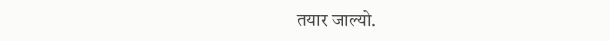तयार जाल्यो.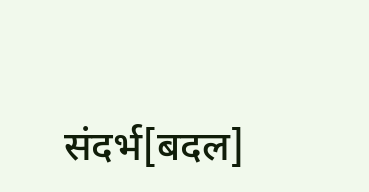संदर्भ[बदल]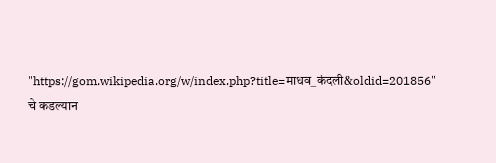"https://gom.wikipedia.org/w/index.php?title=माधव_कंदली&oldid=201856" चे कडल्यान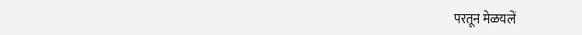परतून मेळयलें